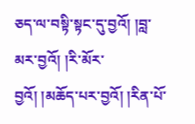ཅད་ལ་བསྟི་སྟང་དུ་བྱའོ། །བླ་མར་བྱའོ། །རི་མོར་བྱའོ། །མཆོད་པར་བྱའོ། །རིན་པོ་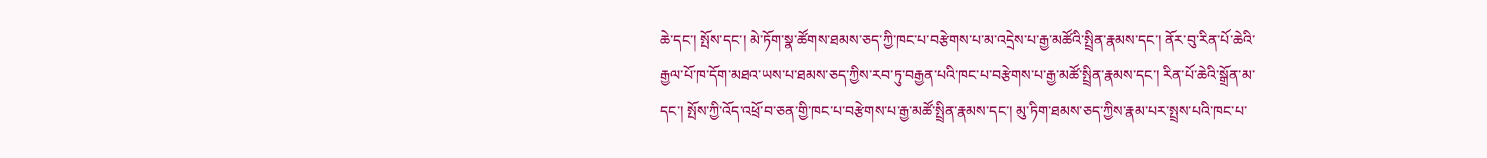ཆེ་དང་། སྤོས་དང་། མེ་ཏོག་སྣ་ཚོགས་ཐམས་ཅད་ཀྱི་ཁང་པ་བརྩེགས་པ་མ་འདྲེས་པ་རྒྱ་མཚོའི་སྤྲིན་རྣམས་དང་། ནོར་བུ་རིན་པོ་ཆེའི་རྒྱལ་པོ་ཁ་དོག་མཐའ་ཡས་པ་ཐམས་ཅད་ཀྱིས་རབ་ཏུ་བརྒྱན་པའི་ཁང་པ་བརྩེགས་པ་རྒྱ་མཚོ་སྤྲིན་རྣམས་དང་། རིན་པོ་ཆེའི་སྒྲོན་མ་དང་། སྤོས་ཀྱི་འོད་འཕྲོ་བ་ཅན་གྱི་ཁང་པ་བརྩེགས་པ་རྒྱ་མཚོ་སྤྲིན་རྣམས་དང་། མུ་ཏིག་ཐམས་ཅད་ཀྱིས་རྣམ་པར་སྤྲས་པའི་ཁང་པ་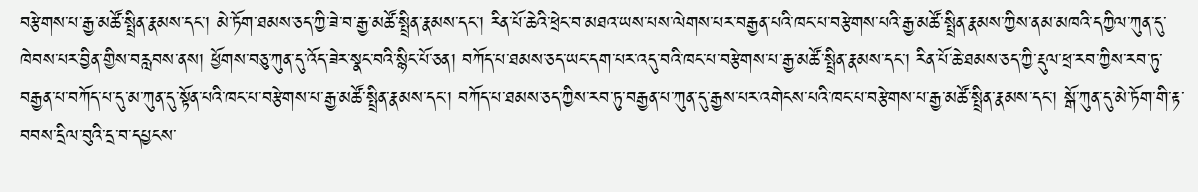བརྩེགས་པ་རྒྱ་མཚོ་སྤྲིན་རྣམས་དང་། མེ་ཏོག་ཐམས་ཅད་ཀྱི་ཟེ་བ་རྒྱ་མཚོ་སྤྲིན་རྣམས་དང་། རིན་པོ་ཆེའི་ཕྲེང་བ་མཐའ་ཡས་པས་ལེགས་པར་བརྒྱན་པའི་ཁང་པ་བརྩེགས་པའི་རྒྱ་མཚོ་སྤྲིན་རྣམས་ཀྱིས་ནམ་མཁའི་དཀྱིལ་ཀུན་དུ་ཁེབས་པར་བྱིན་གྱིས་བརླབས་ནས། ཕྱོགས་བཅུ་ཀུན་དུ་འོད་ཟེར་སྣང་བའི་སྙིང་པོ་ཅན། བཀོད་པ་ཐམས་ཅད་ཡང་དག་པར་འདུ་བའི་ཁང་པ་བརྩེགས་པ་རྒྱ་མཚོ་སྤྲིན་རྣམས་དང་། རིན་པོ་ཆེ་ཐམས་ཅད་ཀྱི་རྡུལ་ཕྲ་རབ་ཀྱིས་རབ་ཏུ་བརྒྱན་པ་བཀོད་པ་དུ་མ་ཀུན་དུ་སྟོན་པའི་ཁང་པ་བརྩེགས་པ་རྒྱ་མཚོ་སྤྲིན་རྣམས་དང་། བཀོད་པ་ཐམས་ཅད་ཀྱིས་རབ་ཏུ་བརྒྱན་པ་ཀུན་དུ་རྒྱས་པར་འགེངས་པའི་ཁང་པ་བརྩེགས་པ་རྒྱ་མཚོ་སྤྲིན་རྣམས་དང་། སྒོ་ཀུན་དུ་མེ་ཏོག་གི་རྟ་བབས་དྲིལ་བུའི་དྲ་བ་དཔྱངས་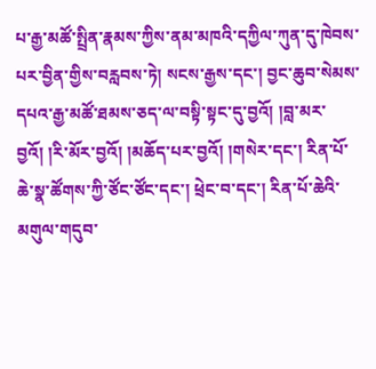པ་རྒྱ་མཚོ་སྤྲིན་རྣམས་ཀྱིས་ནམ་མཁའི་དཀྱིལ་ཀུན་དུ་ཁེབས་པར་བྱིན་གྱིས་བརླབས་ཏེ། སངས་རྒྱས་དང་། བྱང་ཆུབ་སེམས་དཔའ་རྒྱ་མཚོ་ཐམས་ཅད་ལ་བསྟི་སྟང་དུ་བྱའོ། །བླ་མར་བྱའོ། །རི་མོར་བྱའོ། །མཆོད་པར་བྱའོ། །གསེར་དང་། རིན་པོ་ཆེ་སྣ་ཚོགས་ཀྱི་ཙོང་ཙོང་དང་། ཕྲེང་བ་དང་། རིན་པོ་ཆེའི་མགུལ་གདུབ་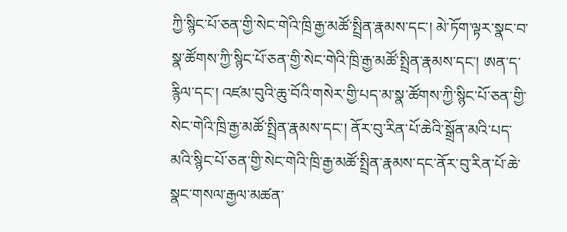ཀྱི་སྙིང་པོ་ཅན་གྱི་སེང་གེའི་ཁྲི་རྒྱ་མཚོ་སྤྲིན་རྣམས་དང་། མེ་ཏོག་ལྟར་སྣང་བ་སྣ་ཚོགས་ཀྱི་སྙིང་པོ་ཅན་གྱི་སེང་གེའི་ཁྲི་རྒྱ་མཚོ་སྤྲིན་རྣམས་དང་། ཨན་ད་རྙིལ་དང་། འཛམ་བུའི་ཆུ་བོའི་གསེར་གྱི་པད་མ་སྣ་ཚོགས་ཀྱི་སྙིང་པོ་ཅན་གྱི་སེང་གེའི་ཁྲི་རྒྱ་མཚོ་སྤྲིན་རྣམས་དང་། ནོར་བུ་རིན་པོ་ཆེའི་སྒྲོན་མའི་པད་མའི་སྙིང་པོ་ཅན་གྱི་སེང་གེའི་ཁྲི་རྒྱ་མཚོ་སྤྲིན་རྣམས་དང་ནོར་བུ་རིན་པོ་ཆེ་སྣང་གསལ་རྒྱལ་མཚན་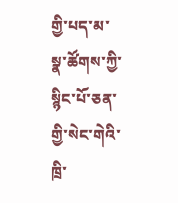གྱི་པད་མ་སྣ་ཚོགས་ཀྱི་སྙིང་པོ་ཅན་གྱི་སེང་གེའི་ཁྲི་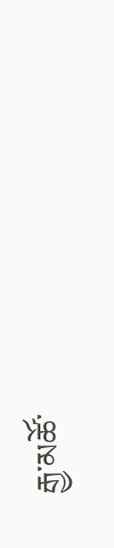རྒྱ་མཚོ་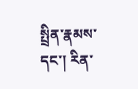སྤྲིན་རྣམས་དང་། རིན་